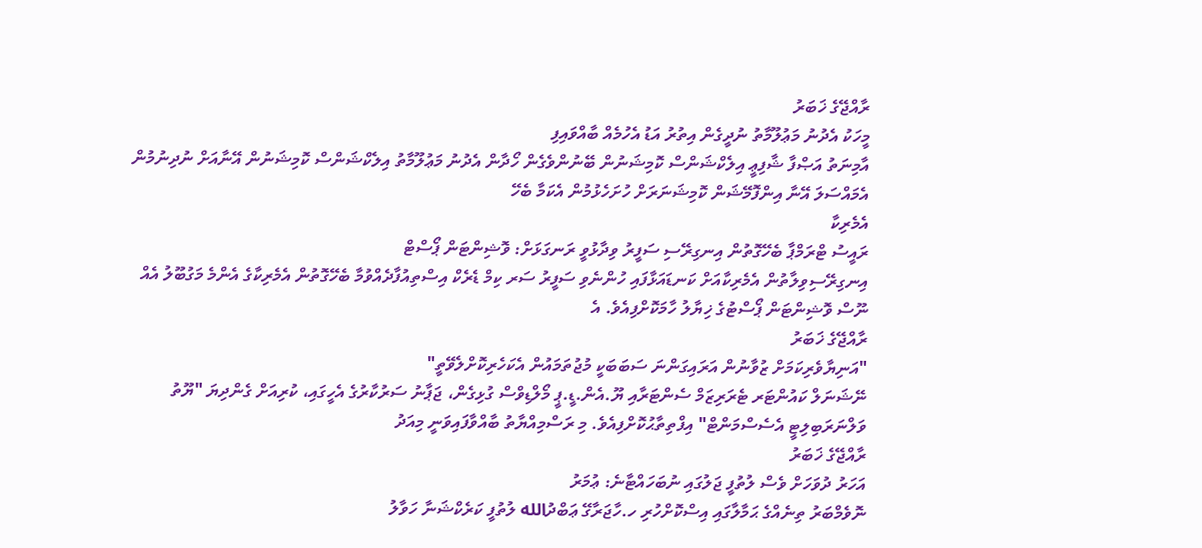ރާއްޖޭގެ ޚަބަރު
މީހަކު އެދުނު މަޢުލޫމާތު ނުދީގެން އިތުރު އަޑު އެހުމެއް ބާއްވައިފި
އާމިނަތު އަޞްފާ ޝާފިޢީ އިލެކްޝަންސް ކޮމިޝަނުން ބޭނުންވެގެން ހޯދާން އެދުނު މަޢުލޫމާތު އިލެކްޝަންސް ކޮމިޝަނުން އޭނާއަށް ނުދިނުމުން އެމައްސަލަ އޭނާ އިންފޮމޭޝަން ކޮމިޝަނަރަށް ހުށަހެޅުމުން އެކަމާ ބެހޭ
އެމެރިކާ
ރައީސު ޓްރަމްޕާ ބެހޭގޮތުން އިނގިރޭސި ސަފީރު ވިދާޅުވީ ރަނގަޅަށް: ވޮޝިންޓަން ޕޯސްޓް
އިނގިރޭސިވިލާތުން އެމެރިކާއަށް ކަނޑައަޅާފައި ހުންނެވި ސަފީރު ސަރ ކިމް ޑެރެކް އިސްތިއުފާދެއްވުމާ ބެހޭގޮތުން އެމެރިކާގެ އެންމެ މަގުބޫލު އެއް ނޫސް ވޮޝިންޓަން ޕޯސްޓުގެ ޚިޔާލު ހާމަކޮށްފިއެވެ. އެ
ރާއްޖޭގެ ޚަބަރު
"އަނިޔާވެރިކަމަށް ޒުވާނުން އަރައިގަންނަ ސަބަބަކީ މުޖުތަމައުން އެކަހެރިކޮށްލެވޭތީ"
ނޭޝަނަލް ކައުންޓަރ ޓެރަރިޒަމް ސެންޓަރާއި ޔޫ.އެން.ޑީ.ޕީ މޯލްޑިވްސް ގުޅިގެން، ޖަޕާނު ސަރުކާރުގެ އެހީގައި، ކުރިއަށް ގެންދިޔަ "ޔޫތު ވަލްނަރަބިލިޓީ އެސެސްމަންޓް" އިފްތިތާޙުކޮށްފިއެވެ. މި ރަސްމިއްޔާތު ބާއްވާފައިވަނީ މިއަދު
ރާއްޖޭގެ ޚަބަރު
އަހަރު ދުވަހަށް ވެސް ލުތުފީ ޖަލުގައި ނުބަހައްޓާނެ: ޢުމަރު
ނޮވެމްބަރު ތިނެއްގެ ޙަމާލާގައި އިސްކޮށްހުރި ހ.ހާޖަރާގޭ ޢަބްދުالله ލުތުފީ ކަރެކްޝަނާ ހަވާލު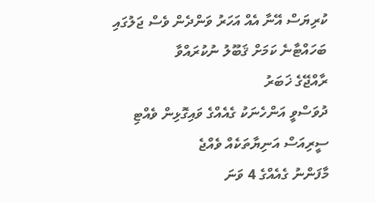ކުރިޔަސް އޭނާ އެއް އަހަރު ވަންދެން ވެސް ޖަލުގައި ބަހައްޓާނެ ކަމަށް ޤަބޫލު ނުކުރައްވާ
ރާއްޖޭގެ ޚަބަރު
ދުވަސްވީ އަންހެނަކު ގެއެއްގެ ވައިގޮޅިން ވެއްޓި ސީރިއަސް އަނިޔާތަކެއް ވެއްޖެ
މާފަންނު ގެއެއްގެ 4 ވަނަ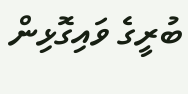ބުރީގެ ވައިގޮޅިން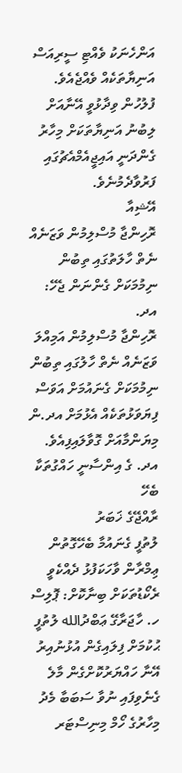އަންހެނަކު ވެއްޓި ސީރިއަސް އަނިޔާތަކެއް ވެއްޖެއެވެ. ފުލުހުން ވިދާޅުވީ އޭނާއަށް  ލިބުނު އަނިޔާތަކަށް މިހާރު ގެންދަނީ އައިޖީއެމްއެޗުގައި ފަރުވާދެމުނެވެ.
އޭޝިއާ
ރޮހިންޖާ މުސްލިމުން ވަޒަނެއް ނެތް ހާލަތުގައި ތިބުން ނިމުމަކަށް ގެންނަން ޖެހޭ: އދ.
ރޮހިންޖާ މުސްލިމުން އަމިއްލަ ވަޒަނެއް ނެތް ހާލުގައި ތިބުން ނިމުމަކަށް ގެނައުމަށް އަވަސް ފިޔަވަޅުތަކެއް އެޅުމަށް އދ.ން މިޔަންމާއަށް ގޮވާލައިފިއެވެ. އދ. ގެ އިންސާނީ ހައްގުތަކާ ބެހޭ
ރާއްޖޭގެ ޚަބަރު
ލުތުފީ ގެނައުމާ ބެހޭގޮތުން ޢިމްރާން ވާހަކަފުޅު ދެއްކެވީ ރެކޯޑުތަކަށް ބިނާކޮށް: ޕޮލިސް
ހ. ހާޖަރާގޭ ޢަބްދުالله ލުތުފީ ޙުކުމަށް ފިލައިގެން އުޅުނުއިރު އޭނާ ހައްޔަރުކޮށްގެން މާލެ ގެނެވިފައި ނުވާ ސަބަބާ މެދު މިހާރުގެ ހޯމް މިނިސްޓަރ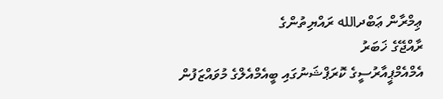ޢިމްރާން ޢަބްދالله ރައްޔިތުންގެ
ރާއްޖޭގެ ޚަބަރު
އެމްއެމްޕީއާރުސީގެ ކޮރަޕްޝަނުގައި ބީއެމްއެލްގެ މުވައްޒަފުން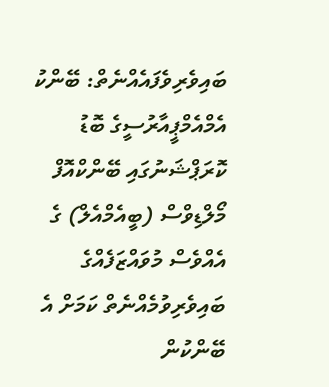ބައިވެރިވެފައެއްނެތް: ބޭންކު
އެމްއެމްޕީއާރުސީގެ ބޮޑު ކޮރަޕްޝަނުގައި ބޭންކްއޮފް މޯލްޑިވްސް (ބީއެމްއެލް) ގެ އެއްވެސް މުވައްޒަފެއްގެ ބައިވެރިވުމެއްނެތް ކަމަށް އެ ބޭންކުން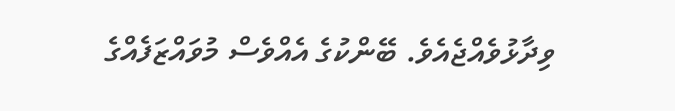ވިދާޅުވެއްޖެއެވެ. ބޭންކުގެ އެއްވެސް މުވައްޒަފެއްގެ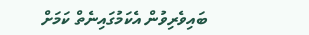ބައިވެރިވުން އެކަމުގައިނެތް ކަމަށް